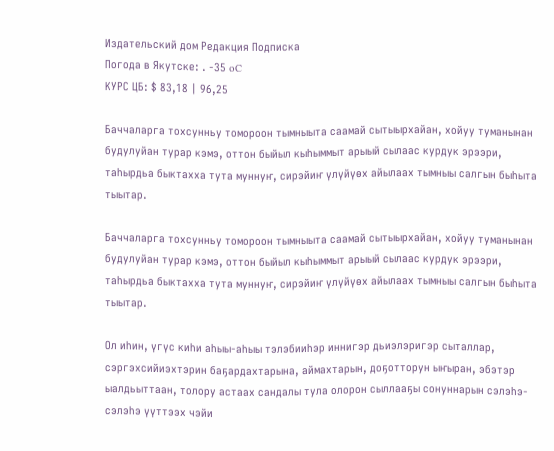Издательский дом Редакция Подписка
Погода в Якутске: . -35 oC
КУРС ЦБ: $ 83,18 | 96,25

Баччаларга тохсунньу томороон тымныыта саамай сытыырхайан, хойуу туманынан будулуйан турар кэмэ, оттон быйыл кыһыммыт арыый сылаас курдук эрээри, таһырдьа быктахха тута муннуҥ, сирэйиҥ үлүйүөх айылаах тымныы салгын быһыта тыытар.

Баччаларга тохсунньу томороон тымныыта саамай сытыырхайан, хойуу туманынан будулуйан турар кэмэ, оттон быйыл кыһыммыт арыый сылаас курдук эрээри, таһырдьа быктахха тута муннуҥ, сирэйиҥ үлүйүөх айылаах тымныы салгын быһыта тыытар.

Ол иһин, үгүс киһи аһыы-аһыы тэлэбииһэр иннигэр дьиэлэригэр сыталлар, сэргэхсийиэхтэрин баҕардахтарына, аймахтарын, доҕотторун ыҥыран, эбэтэр ыалдьыттаан, толору астаах сандалы тула олорон сыллааҕы сонуннарын сэлэһэ-сэлэһэ үүттээх чэйи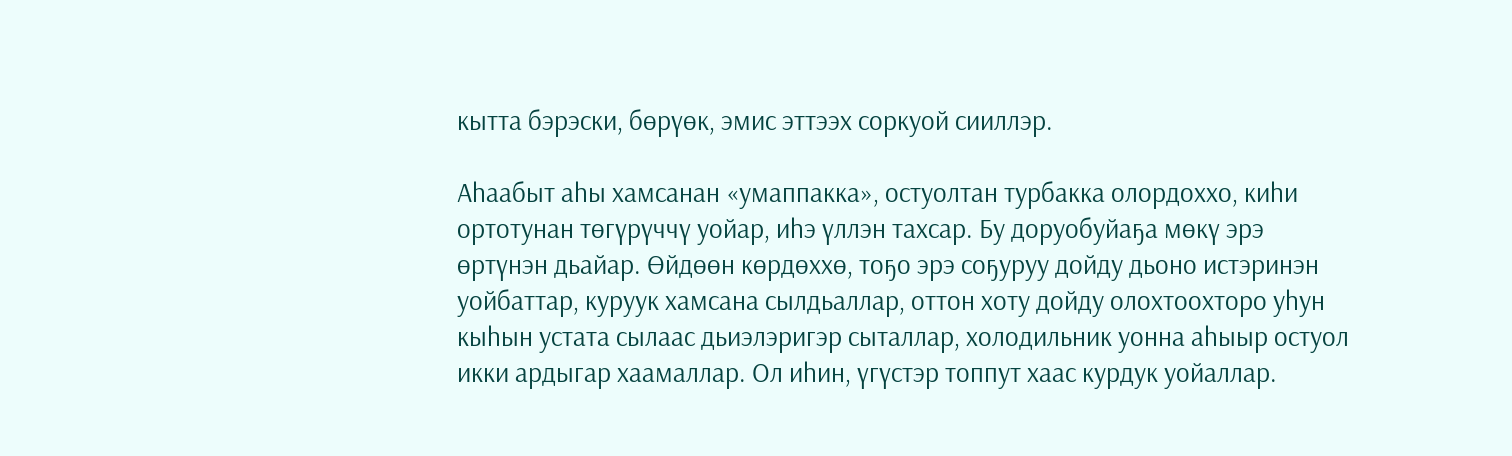кытта бэрэски, бөрүөк, эмис эттээх соркуой сииллэр.

Аһаабыт аһы хамсанан «умаппакка», остуолтан турбакка олордоххо, киһи ортотунан төгүрүччү уойар, иһэ үллэн тахсар. Бу доруобуйаҕа мөкү эрэ өртүнэн дьайар. Өйдөөн көрдөххө, тоҕо эрэ соҕуруу дойду дьоно истэринэн уойбаттар, куруук хамсана сылдьаллар, оттон хоту дойду олохтоохторо уһун кыһын устата сылаас дьиэлэригэр сыталлар, холодильник уонна аһыыр остуол икки ардыгар хаамаллар. Ол иһин, үгүстэр топпут хаас курдук уойаллар.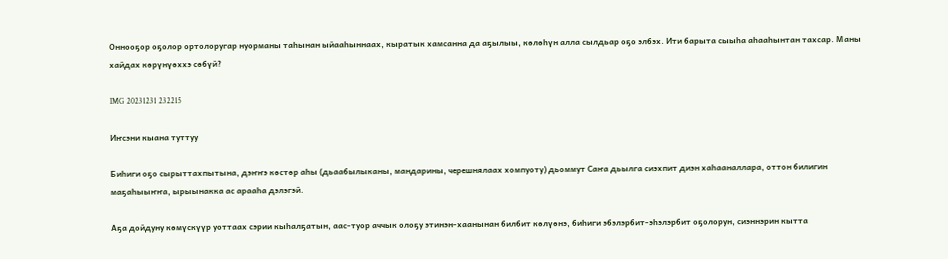Оннооҕор оҕолор ортолоругар нуорманы таһынан ыйааһыннаах, кыратык хамсанна да аҕылыы, көлөһүн алла сылдьар оҕо элбэх. Ити барыта сыыһа аһааһынтан тахсар. Маны хайдах көрүнүөххэ сөбүй?

IMG 20231231 232215

Иҥсэни кыана туттуу

Биһиги оҕо сырыттахпытына, дэҥҥэ көстөр аһы (дьаабылыканы, мандарины, черешнялаах хомпуоту) дьоммут Саҥа дьылга сиэхпит диэн хаһааналлара, оттон билигин маҕаһыыҥҥа, ырыынакка ас арааһа дэлэгэй.

Аҕа дойдуну көмүскүүр уоттаах сэрии кыһалҕатын, аас-туор аччык олоҕу этинэн-хаанынан билбит көлүөнэ, биһиги эбэлэрбит-эһэлэрбит оҕолорун, сиэннэрин кытта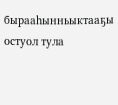бырааһынньыктааҕы остуол тула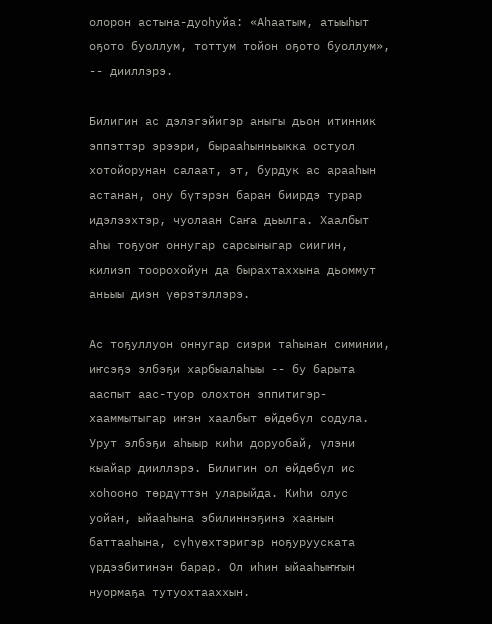олорон астына-дуоһуйа: «Аһаатым, атыыһыт оҕото буоллум, тоттум тойон оҕото буоллум», -- дииллэрэ.

Билигин ас дэлэгэйигэр аныгы дьон итинник эппэттэр эрээри, бырааһынньыкка остуол хотойорунан салаат, эт, бурдук ас арааһын астанан, ону бүтэрэн баран биирдэ турар идэлээхтэр, чуолаан Саҥа дьылга. Хаалбыт аһы тоҕуоҥ оннугар сарсыныгар сиигин, килиэп тоорохойун да бырахтаххына дьоммут аньыы диэн үөрэтэллэрэ.

Ас тоҕуллуон оннугар сиэри таһынан симинии, иҥсэҕэ элбэҕи харбыалаһыы -- бу барыта ааспыт аас-туор олохтон эппитигэр-хааммытыгар иҥэн хаалбыт өйдөбүл содула. Урут элбэҕи аһыыр киһи доруобай, үлэни кыайар дииллэрэ. Билигин ол өйдөбүл ис хоһооно төрдүттэн уларыйда. Киһи олус уойан, ыйааһына эбилиннэҕинэ хаанын баттааһына, сүһүөхтэригэр ноҕурууската үрдээбитинэн барар. Ол иһин ыйааһыҥҥын нуормаҕа тутуохтааххын.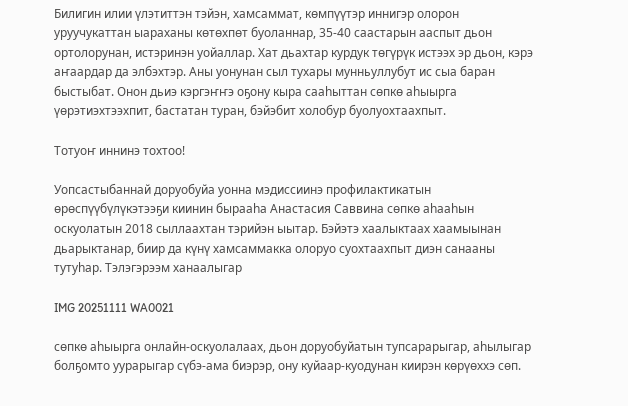Билигин илии үлэтиттэн тэйэн, хамсаммат, көмпүүтэр иннигэр олорон уруучукаттан ыараханы көтөхпөт буоланнар, 35-40 саастарын ааспыт дьон ортолорунан, истэринэн уойаллар. Хат дьахтар курдук төгүрүк истээх эр дьон, кэрэ аҥаардар да элбэхтэр. Аны уонунан сыл тухары мунньуллубут ис сыа баран быстыбат. Онон дьиэ кэргэҥҥэ оҕону кыра сааһыттан сөпкө аһыырга үөрэтиэхтээхпит, бастатан туран, бэйэбит холобур буолуохтаахпыт.

Тотуоҥ иннинэ тохтоо!

Уопсастыбаннай доруобуйа уонна мэдиссиинэ профилактикатын өрөспүүбүлүкэтээҕи киинин бырааһа Анастасия Саввина сөпкө аһааһын оскуолатын 2018 сыллаахтан тэрийэн ыытар. Бэйэтэ хаалыктаах хаамыынан дьарыктанар, биир да күнү хамсаммакка олоруо суохтаахпыт диэн санааны тутуһар. Тэлэгэрээм ханаалыгар

IMG 20251111 WA0021

сөпкө аһыырга онлайн-оскуолалаах, дьон доруобуйатын тупсарарыгар, аһылыгар болҕомто уурарыгар сүбэ-ама биэрэр, ону куйаар-куодунан киирэн көрүөххэ сөп.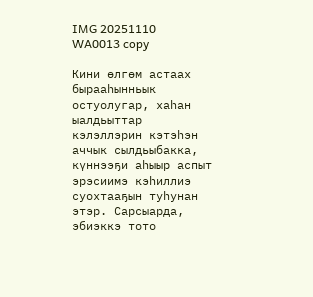IMG 20251110 WA0013 copy

Кини өлгөм астаах бырааһынньык остуолугар, хаһан ыалдьыттар кэлэллэрин кэтэһэн аччык сылдьыбакка, күннээҕи аһыыр аспыт эрэсиимэ кэһиллиэ суохтааҕын туһунан этэр. Сарсыарда, эбиэккэ тото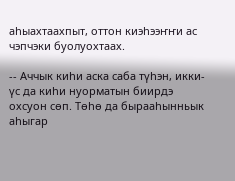аһыахтаахпыт, оттон киэһээҥҥи ас чэпчэки буолуохтаах.

-- Аччык киһи аска саба түһэн, икки-үс да киһи нуорматын биирдэ охсуон сөп. Төһө да бырааһынньык аһыгар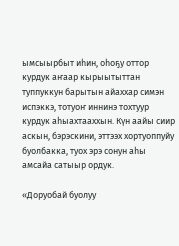ымсыырбыт иһин, оһоҕу оттор курдук аҥаар кырыытыттан туппуккун барытын айаххар симэн испэккэ, тотуоҥ иннинэ тохтуур курдук аһыахтааххын. Күн аайы сиир аскын, бэрэскини, эттээх хортуоппуйу буолбакка, туох эрэ сонун аһы амсайа сатыыр ордук.

«Доруобай буолуу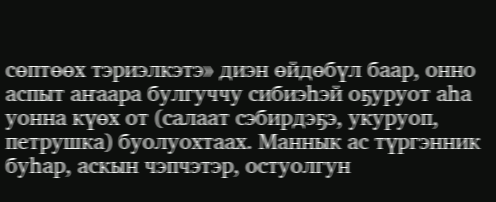сөптөөх тэриэлкэтэ» диэн өйдөбүл баар, онно аспыт аҥаара булгуччу сибиэһэй оҕуруот аһа уонна күөх от (салаат сэбирдэҕэ, укуруоп, петрушка) буолуохтаах. Маннык ас түргэнник буһар, аскын чэпчэтэр, остуолгун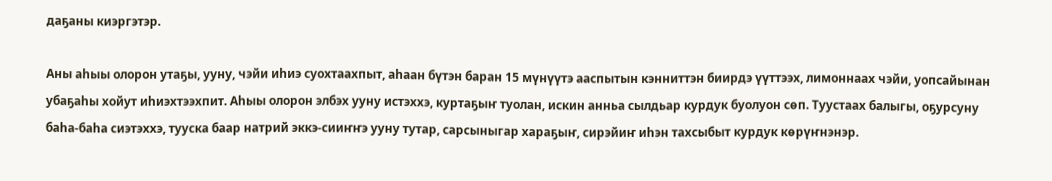даҕаны киэргэтэр.

Аны аһыы олорон утаҕы, ууну, чэйи иһиэ суохтаахпыт, аһаан бүтэн баран 15 мүнүүтэ ааспытын кэнниттэн биирдэ үүттээх, лимоннаах чэйи, уопсайынан убаҕаһы хойут иһиэхтээхпит. Аһыы олорон элбэх ууну истэххэ, куртаҕыҥ туолан, искин анньа сылдьар курдук буолуон сөп. Туустаах балыгы, оҕурсуну баһа-баһа сиэтэххэ, тууска баар натрий эккэ-сииҥҥэ ууну тутар, сарсыныгар хараҕыҥ, сирэйиҥ иһэн тахсыбыт курдук көрүҥнэнэр.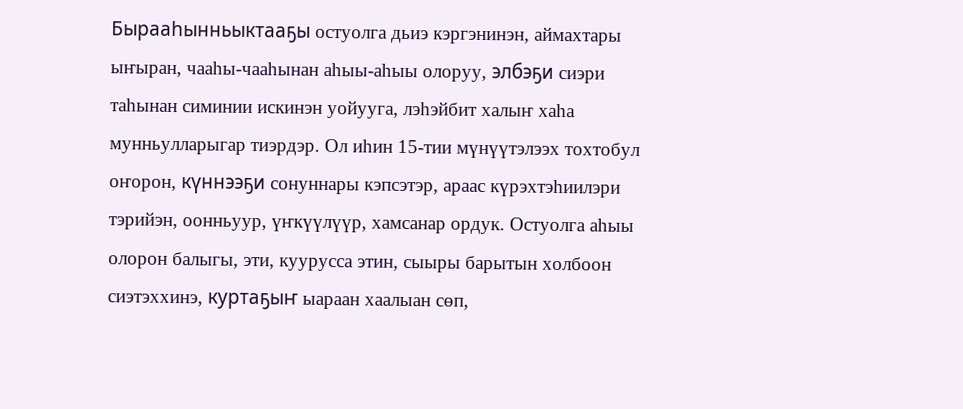Бырааһынньыктааҕы остуолга дьиэ кэргэнинэн, аймахтары ыҥыран, чааһы-чааһынан аһыы-аһыы олоруу, элбэҕи сиэри таһынан симинии искинэн уойууга, лэһэйбит халыҥ хаһа мунньулларыгар тиэрдэр. Ол иһин 15-тии мүнүүтэлээх тохтобул оҥорон, күннээҕи сонуннары кэпсэтэр, араас күрэхтэһиилэри тэрийэн, оонньуур, үҥкүүлүүр, хамсанар ордук. Остуолга аһыы олорон балыгы, эти, куурусса этин, сыыры барытын холбоон сиэтэххинэ, куртаҕыҥ ыараан хаалыан сөп,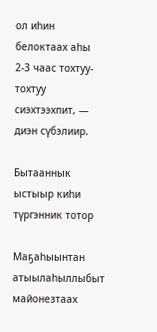ол иһин белоктаах аһы 2-3 чаас тохтуу-тохтуу сиэхтээхпит, — диэн сүбэлиир.

Бытааннык ыстыыр киһи түргэнник тотор

Маҕаһыынтан атыылаһыллыбыт майонезтаах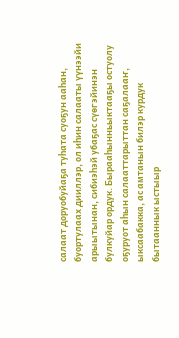салаат доруобуйаҕа туһата суоҕун ааһан, буортулаах дииллэр, ол иһин салааты үүнээйи арыытынан, сибиэһэй убаҕас сүөгэйинэн булкуйар ордук. Бырааһынньыктааҕы остуолу оҕуруот аһын салааттарыттан саҕалааҥ, ыксаабакка, ас амтанын билэр курдук бытааннык ыстыыр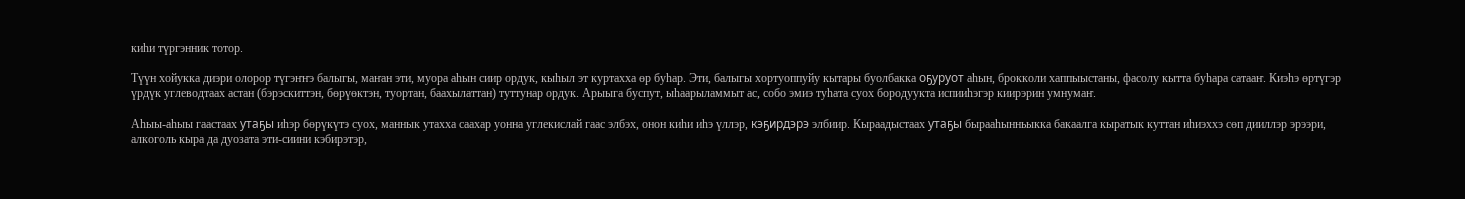киһи түргэнник тотор.

Түүн хойукка диэри олорор түгэҥҥэ балыгы, маҥан эти, муора аһын сиир ордук, кыһыл эт куртахха өр буһар. Эти, балыгы хортуоппуйу кытары буолбакка оҕуруот аһын, брокколи хаппыыстаны, фасолу кытта буһара сатааҥ. Киэһэ өртүгэр үрдүк углеводтаах астан (бэрэскиттэн, бөрүөктэн, туортан, баахылаттан) туттунар ордук. Арыыга буспут, ыһаарыламмыт ас, собо эмиэ туһата суох бородуукта испииһэгэр киирэрин умнумаҥ.

Аһыы-аһыы гаастаах утаҕы иһэр бөрүкүтэ суох, маннык утахха саахар уонна углекислай гаас элбэх, онон киһи иһэ үллэр, кэҕирдэрэ элбиир. Кыраадыстаах утаҕы бырааһынньыкка бакаалга кыратык куттан иһиэххэ сөп дииллэр эрээри, алкоголь кыра да дуозата эти-сиини кэбирэтэр,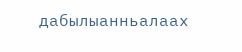дабылыанньалаах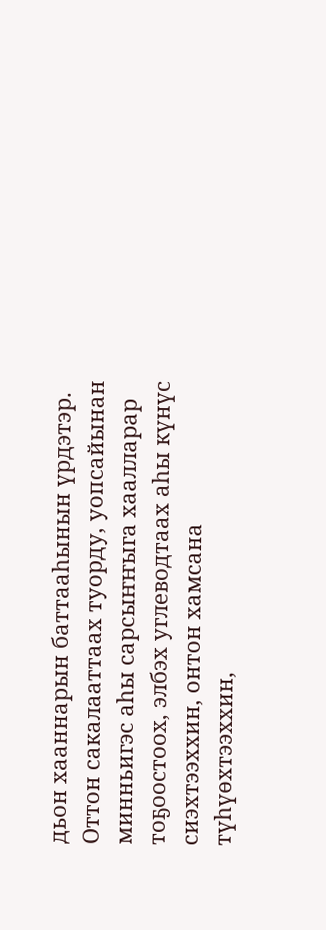дьон хааннарын баттааһынын үрдэтэр. Оттон сакалааттаах туорду, уопсайынан минньигэс аһы сарсыҥҥыга хаалларар тоҕоостоох, элбэх углеводтаах аһы күнүс сиэхтээххин, онтон хамсана түһүөхтээххин,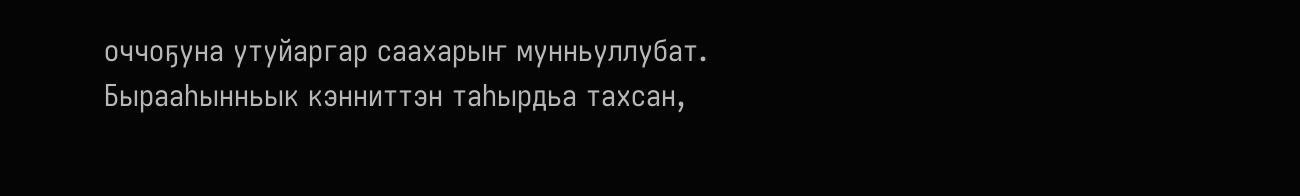оччоҕуна утуйаргар саахарыҥ мунньуллубат. Бырааһынньык кэнниттэн таһырдьа тахсан,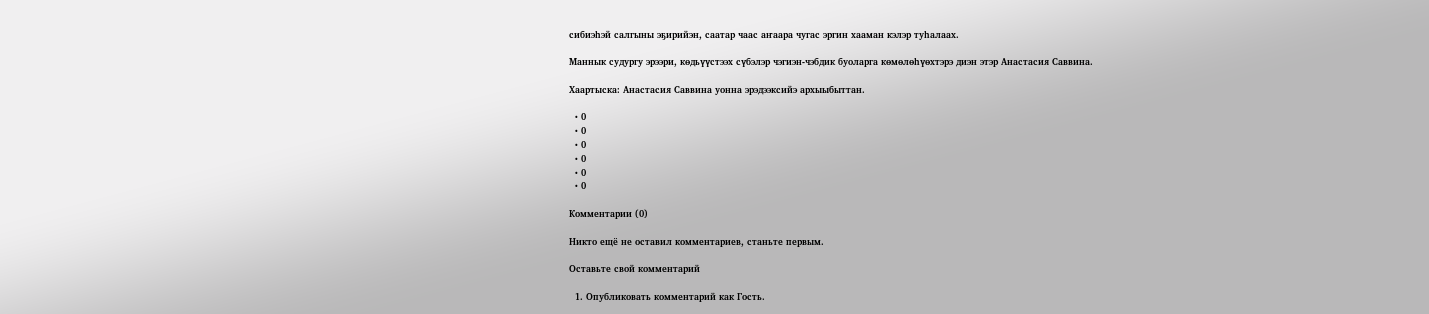сибиэһэй салгыны эҕирийэн, саатар чаас аҥаара чугас эргин хааман кэлэр туһалаах.

Маннык судургу эрээри, көдьүүстээх сүбэлэр чэгиэн-чэбдик буоларга көмөлөһүөхтэрэ диэн этэр Анастасия Саввина.

Хаартыска: Анастасия Саввина уонна эрэдээксийэ архыыбыттан.

  • 0
  • 0
  • 0
  • 0
  • 0
  • 0

Комментарии (0)

Никто ещё не оставил комментариев, станьте первым.

Оставьте свой комментарий

  1. Опубликовать комментарий как Гость.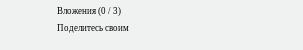Вложения (0 / 3)
Поделитесь своим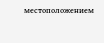местоположением